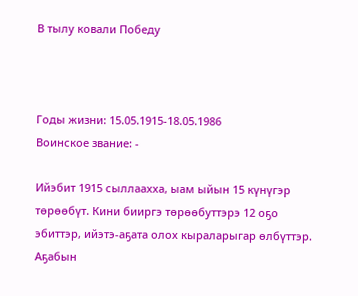В тылу ковали Победу



Годы жизни: 15.05.1915-18.05.1986
Воинское звание: -

Ийэбит 1915 сыллаахха, ыам ыйын 15 күнүгэр төрөөбүт. Кини бииргэ төрөөбуттэрэ 12 оҕо эбиттэр, ийэтэ-аҕата олох кыраларыгар өлбүттэр. Аҕабын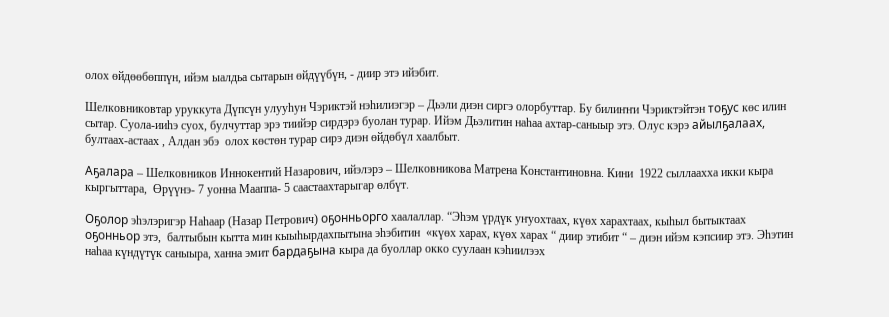олох өйдөөбөппүн, ийэм ыалдьа сытарын өйдүүбүн, - диир этэ ийэбит.

Шелковниковтар уруккута Дүпсүн улууһун Чэриктэй нэһилиэгэр – Дьэли диэн сиргэ олорбуттар. Бу билиҥҥи Чэриктэйтэн тоҕус көс илин сытар. Суола-ииһэ суох, булчуттар эрэ тиийэр сирдэрэ буолан турар. Ийэм Дьэлитин наһаа ахтар-саныыр этэ. Олус кэрэ айылҕалаах, бултаах-астаах , Алдан эбэ  олох көстөн турар сирэ диэн өйдөбүл хаалбыт.

Аҕалара – Шелковников Иннокентий Назарович, ийэлэрэ – Шелковникова Матрена Константиновна. Кини  1922 сыллаахха икки кыра кыргыттара,  Өрүүнэ- 7 уонна Мааппа- 5 саастаахтарыгар өлбүт.

Оҕолор эһэлэригэр Наһаар (Назар Петрович) оҕонньорго хаалаллар. “Эһэм үрдүк уҥуохтаах, күөх харахтаах, кыһыл бытыктаах оҕонньор этэ,  балтыбын кытта мин кыыһырдахпытына эһэбитин  «күөх харах, күөх харах “ диир этибит “ – диэн ийэм кэпсиир этэ. Эһэтин наһаа күндүтүк саныыра, ханна эмит бардаҕына кыра да буоллар окко суулаан кэһиилээх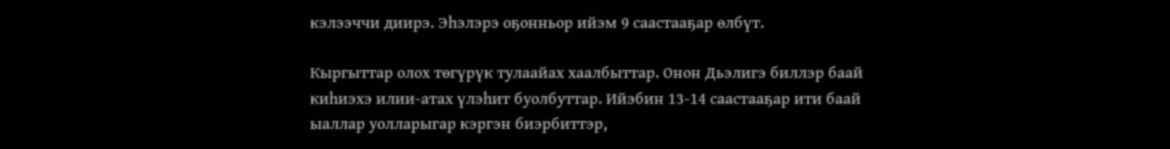кэлээччи диирэ. Эһэлэрэ оҕонньор ийэм 9 саастааҕар өлбүт.

Кыргыттар олох төгүрүк тулаайах хаалбыттар. Онон Дьэлигэ биллэр баай киһиэхэ илии-атах үлэһит буолбуттар. Ийэбин 13-14 саастааҕар ити баай ыаллар уолларыгар кэргэн биэрбиттэр,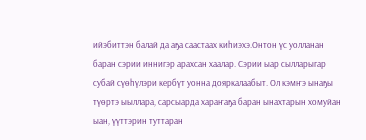ийэбиттэн балай да аҕа саастаах киһиэхэ.Онтон үс уолланан баран сэрии иннигэр арахсан хаалар. Сэрии ыар сылларыгар субай сүөһүлэри кербүт уонна дояркалаабыт. Ол кэмҥэ ынаҕы түөртэ ыыллара, сарсыарда хараҥаҕа баран ынахтарын хомуйан ыан, үүттэрин туттаран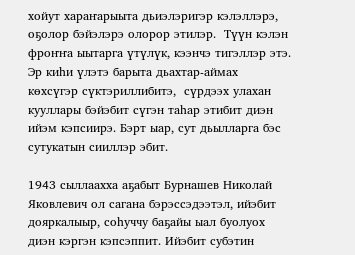хойут хараҥарыыта дьиэлэригэр кэлэллэрэ,  оҕолор бэйэлэрэ олорор этилэр.  Түүн кэлэн фроҥҥа ыытарга үтүлүк, кээнчэ тигэллэр этэ. Эр киһи үлэтэ барыта дьахтар-аймах көхсүгэр сүктэриллибитэ,  сүрдээх улахан кууллары бэйэбит сүгэн таһар этибит диэн ийэм кэпсиирэ. Бэрт ыар, сут дьылларга бэс сутукатын сииллэр эбит.

1943 сыллаахха аҕабыт Бурнашев Николай Яковлевич ол сагана бэрэссэдээтэл, ийэбит дояркалыыр, соһуччу баҕайы ыал буолуох диэн кэргэн кэпсэппит. Ийэбит субэтин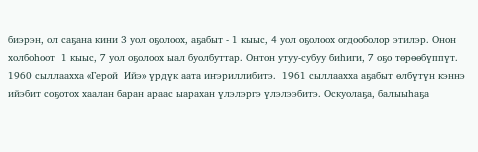биэрэн, ол саҕана кини 3 уол оҕолоох, аҕабыт - 1 кыыс, 4 уол оҕолоох огдооболор этилэр. Онон холбоһоот  1 кыыс, 7 уол оҕолоох ыал буолбуттар. Онтон утуу-субуу биһиги, 7 оҕо төрөөбүппүт. 1960 сыллаахха «Герой  Ийэ» үрдүк аата иҥэриллибитэ.  1961 сыллаахха аҕабыт өлбүтүн кэннэ ийэбит соҕотох хаалан баран араас ыарахан үлэлэргэ үлэлээбитэ. Оскуолаҕа, балыыһаҕа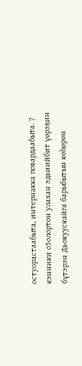остуорастаабыта, интернакка повардаабыта. 7 кэнники о5олортон улахан эдьиийбит үөрэҕин бүтэрэн Дьокуускайга барыбытын көһөрөн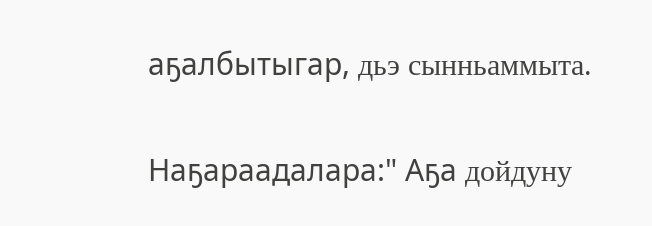аҕалбытыгар, дьэ сынньаммыта.

Наҕараадалара:" Аҕа дойдуну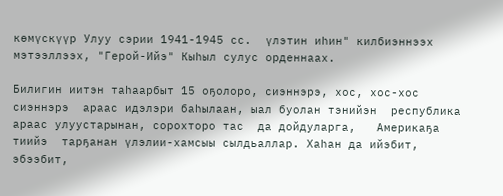көмүскүүр Улуу сэрии 1941-1945 сс.  үлэтин иһин" килбиэннээх мэтээллээх, "Герой-Ийэ" Кыһыл сулус орденнаах.

Билигин иитэн таһаарбыт 15 оҕолоро, сиэннэрэ, хос, хос-хос  сиэннэрэ  араас идэлэри баһылаан, ыал буолан тэнийэн  республика араас улуустарынан, сорохторо тас  да дойдуларга,   Америкаҕа тиийэ  тарҕанан үлэлии-хамсыы сылдьаллар. Хаһан да ийэбит, эбээбит,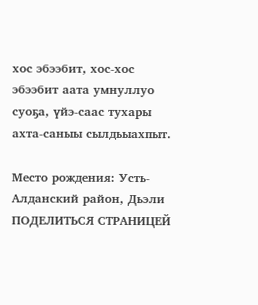хос эбээбит, хос-хос эбээбит аата умнуллуо суоҕа, үйэ-саас тухары ахта-саныы сылдьыахпыт.

Место рождения: Усть-Алданский район, Дьэли
ПОДЕЛИТЬСЯ СТРАНИЦЕЙ